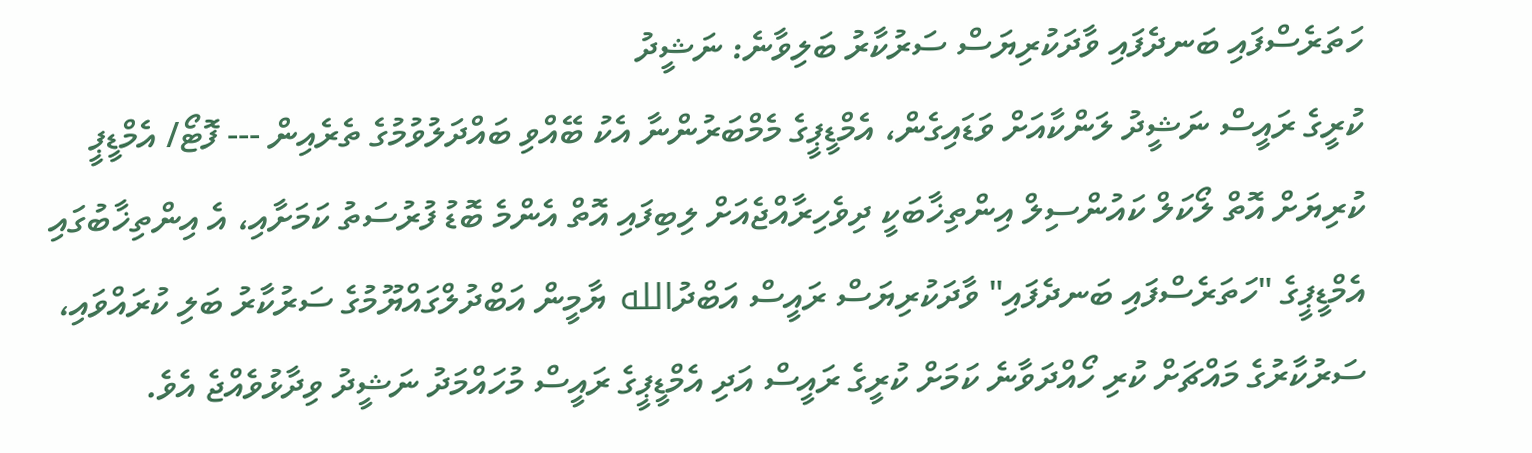ހަތަރެސްފައި ބަނދެފައި ވާދަކުރިޔަސް ސަރުކާރު ބަލިވާނެ: ނަޝީދު
ކުރީގެ ރައީސް ނަޝީދު ލަންކާއަށް ވަޑައިގެން، އެމްޑީޕީގެ މެމްބަރުންނާ އެކު ބޭއްވި ބައްދަލުވުމުގެ ތެރެއިން --- ފޮޓޯ/ އެމްޑީޕީ
ކުރިޔަށް އޮތް ލޯކަލް ކައުންސިލް އިންތިޚާބަކީ ދިވެހިރާއްޖެއަށް ލިބިފައި އޮތް އެންމެ ބޮޑު ފުރުސަތު ކަމަށާއި، އެ އިންތިޚާބުގައި އެމްޑީޕީގެ "ހަތަރެސްފައި ބަނދެފައި" ވާދަކުރިޔަސް ރައީސް އަބްދުالله ޔާމީން އަބްދުލްގައްޔޫމުގެ ސަރުކާރު ބަލި ކުރައްވައި، ސަރުކާރުގެ މައްޗަށް ކުރި ހޯއްދަވާނެ ކަމަށް ކުރީގެ ރައީސް އަދި އެމްޑީޕީގެ ރައީސް މުހައްމަދު ނަޝީދު ވިދާޅުވެއްޖެ އެވެ.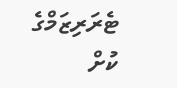ޓެރަރިޒަމްގެ ކުށް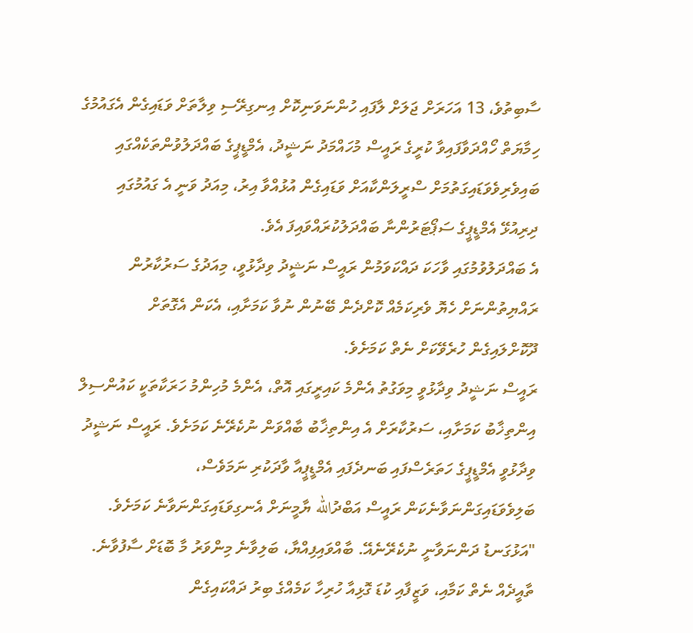ސާބިތުވެ، 13 އަހަރަށް ޖަލަށް ލާފައި ހުންނަވަނިކޮށް އިނގިރޭސި ވިލާތަށް ވަޑައިގެން އެގައުމުގެ ހިމާޔަތް ހޯއްދަވާފައިވާ ކުރީގެ ރައީސް މުހައްމަދު ނަޝީދު، އެމްޑީޕީގެ ބައްދަލުވުންތަކެއްގައި ބައިވެރިވެވަޑައިގަތުމަށް ސްރީލަންކާއަށް ވަޑައިގެން އުޅުއްވާ އިރު، މިއަދު ވަނީ އެ ގައުމުގައި ދިރިއުޅޭ އެމްޑީޕީގެ ސަޕޯޓަރުންނާ ބައްދަލުކުރައްވައިފަ އެވެ.
އެ ބައްދަލުވުމުގައި ވާހަކަ ދައްކަވަމުން ރައީސް ނަޝީދު ވިދާޅުވީ، މިއަދުގެ ސަރުކާރުން ރައްޔިތުންނަށް ހެޔޮ ވެރިކަމެއް ކޮށްދެން ބޭނުން ނުވާ ކަމަށާއި، އެކަން އެގޮތަށް ދޫކޮށްލައިގެން ހުރެވޭކަށް ނެތް ކަމަށެވެ.
ރައީސް ނަޝީދު ވިދާޅުވީ މިވަގުތު އެންމެ ކައިރީގައި އޮތް، އެންމެ މުހިންމު ހަރަކާތަކީ ކައުންސިލް އިންތިޚާބު ކަމަށާއި، ސަރުކާރަށް އެ އިންތިޚާބު ބާއްވަން ނުކެރޭނެ ކަމަށެވެ. ރައީސް ނަޝީދު ވިދާޅުވީ އެމްޑީޕީގެ ހަތަރެސްފައި ބަނދެފައި އެމްޑީޕީއާ ވާދަކުރި ނަމަވެސް، ބަލިވެވަޑައިގަންނަވާނެކަން ރައީސް އަބްދުالله ޔާމީނަށް އެނގިވަޑައިގަންނަވާނެ ކަމަށެވެ.
"އަޅުގަނޑު ދަންނަވާނީ ނުކެރޭނެއޭ. ބާއްވައިފިއްޔާ، ބަލިވާނެ މިންވަރު މާ ބޮޑަށް ސާފުވާނެ. ތާއީދެއް ނެތް ކަމާއި، ވަޒީފާއި ކުޑަ ގޮޅިއާ ހުރިހާ ކަމެއްގެ ބިރު ދައްކައިގެން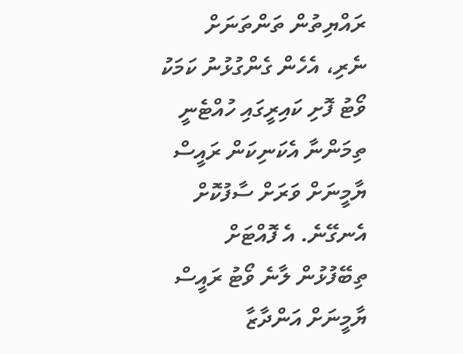ރައްޔިތުން ތަންތަނަށް ނެރި، އެހެން ގެންގުޅުނު ކަމަކު ވޯޓު ފޮށި ކައިރީގައި ހުއްޓެނީ ތިމަންނާ އެކަނިކަން ރައީސް ޔާމީނަށް ވަރަށް ސާފުކޮށް އެނގޭނެ. އެ ފޮއްޓަށް ތިބޭފުޅުން ލާނެ ވޯޓު ރައީސް ޔާމީނަށް އަންދާޒާ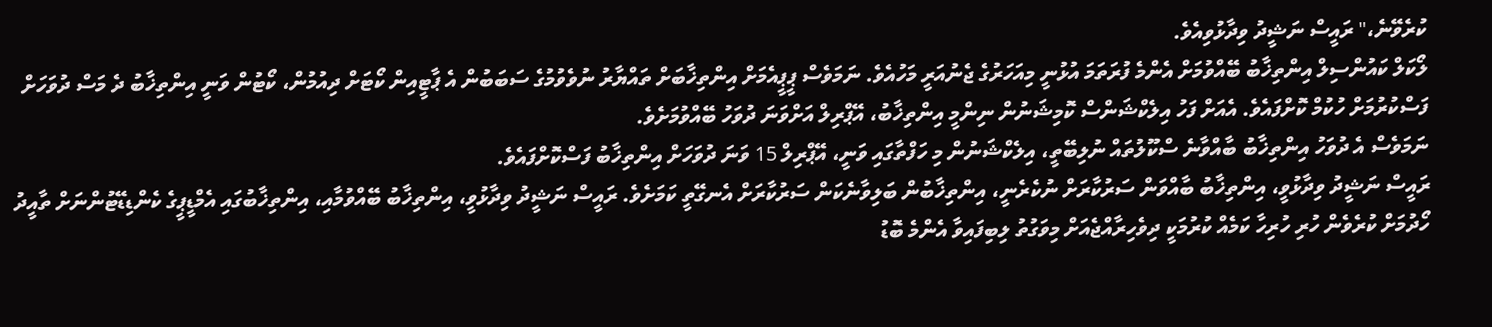ކުރެވޭނެ،" ރައީސް ނަޝީދު ވިދާޅުވިއެވެ.
ލޯކަލް ކައުންސިލް އިންތިޚާބު ބޭއްވުމަށް އެންމެ ފުރަތަމަ އުޅުނީ މިއަހަރުގެ ޖެނުއަރީ މަހުއެވެ. ނަމަވެސް ޕީޕީއެމަށް އިންތިޚާބަށް ތައްޔާރު ނުވެވުމުގެ ސަބަބުން އެ ޕާޓީއިން ކޯޓަށް ދިއުމުން، ކޯޓުން ވަނީ އިންތިޚާބު ދެ މަސް ދުވަހަށް ފަސްކުރުމަށް ހުކުމް ކޮށްފައެވެ. އެއަށް ފަހު އިލެކްޝަންސް ކޮމިޝަނުން ނިންމީ އިންތިޚާބު، އޭޕްރިލް އަށްވަނަ ދުވަހު ބޭއްވުމަށެވެ.
ނަމަވެސް އެ ދުވަހު އިންތިޚާބު ބާއްވާނެ ސްކޫލުތައް ނުލިބޭތީ، އިލެކްޝަނުން މި ހަފްތާގައި ވަނީ، އޭޕްރިލް 15 ވަނަ ދުވަހަށް އިންތިޚާބު ފަސްކޮށްފައެވެ.
ރައީސް ނަޝީދު ވިދާޅުވީ، އިންތިޚާބު ބާއްވަން ސަރުކާރަށް ނުކެރެނީ، އިންތިޚާބުން ބަލިވާނެކަން ސަރުކާރަށް އެނގޭތީ ކަމަށެވެ. ރައީސް ނަޝީދު ވިދާޅުވީ، އިންތިޚާބު ބޭއްވުމާއި، އިންތިޚާބުގައި އެމްޑީޕީގެ ކެންޑިޑޭޓުންނަށް ތާއީދު ހޯދުމަށް ކުރެވެން ހުރި ހުރިހާ ކަމެއް ކުރުމަކީ ދިވެހިރާއްޖެއަށް މިވަގުތު ލިބިފައިވާ އެންމެ ބޮޑު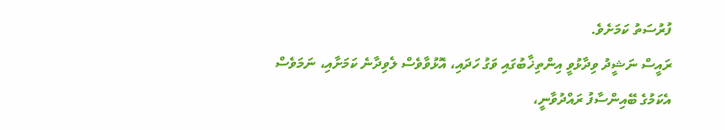ފުރުސަތު ކަމަށެވެ.
ރައީސް ނަޝީދު ވިދާޅުވީ އިންތިޚާބުގައި ވަގު ހަދައި، އޮޅުވާވެސް ލެވިދާނެ ކަމަށާއި، ނަމަވެސް އެކަމުގެ ބޭއިންސާފު ރައްދުވާނީ،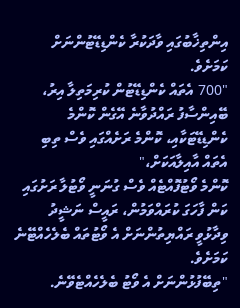އިންތިޚާބުގައި ވާދަކުރާ ކެންޑިޑޭޓުންނަށް ކަމަށެވެ.
"700 އެތައް ކެންޑިޑޭޓުން ކުރިމަތިލާ އިރު، ބޭއިންސާފު ރައްދުވާނެ އޭގެން ކޮންމެ ކެންޑިޑޭޓަކާއި، ކޮންމެ ރަށެއްގައި ވެސް ތިބި އެތައް އާއިލާއަކަށް،"
ކޮންމެ ވޯޓުފޮއްޓެއް ވެސް ގުނަނީ ވޯޓުލާ ރަށުގައި ކަން ފާހަގަ ކުރައްވަމުން، ރައީސް ނަޝީދު ވިދާޅުވީ ރައްޔިތުންނަށް އެ ވޯޓުތައް ބެލެހެއްޓޭނެ ކަމަށެވެ.
"ތިބޭފުޅުންނަށް އެ ވޯޓު ބެލެހެއްޓެވޭނެ.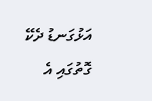އަޅުގަނޑު ދެކޭ ގޮތުގައި އެ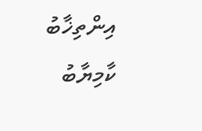އިންތިޚާބު ކާމިޔާބު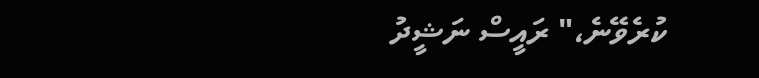ކުރެވޭނެ،" ރައީސް ނަޝީދު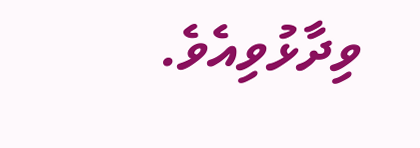ވިދާޅުވިއެވެ.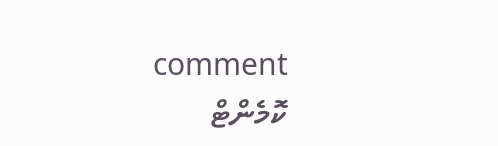comment ކޮމެންޓް